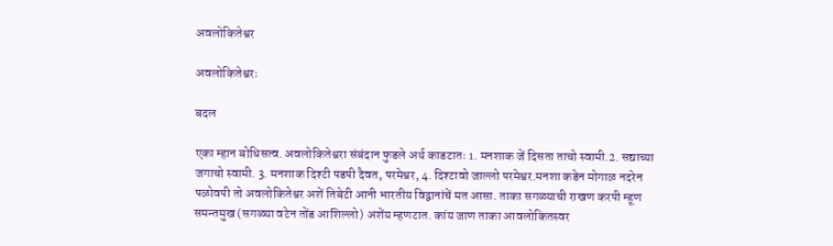अवलोकितेश्वर

अवलोकितेश्वरः

बदल

एका म्हान बोधिसत्व. अवलोकितेश्वरा संबंदान फुडले अर्थ काडटातः 1. मनशाक जें दिसता ताचो स्वामी.2. सद्याच्या जगाचो स्वामी. 3. मनशाक दिश्टी पडपी दैवत, परमेश्वर, 4. दिश्टावो जाल्लो परमेश्वर.मनशा कडेन मोगाळ नदरेन पळोवपी तो अवलोकितेश्वर अशें तिबेटी आनी भारतीय विद्वानांचें मत आसा. ताका सगळ्याची राखण करपी म्हूण समन्तमुख (सगळ्या वटेन तोंड आशिल्लो) अशेंय म्हणटात. कांय जाण ताका आवलोकितस्वर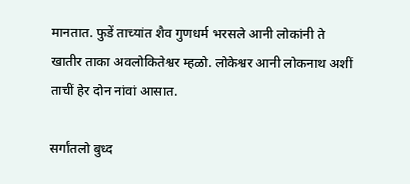मानतात. फुडें ताच्यांत शैव गुणधर्म भरसले आनी लोकांनी ते खातीर ताका अवलोकितेश्वर म्हळो. लोकेश्वर आनी लोकनाथ अशीं ताचीं हेर दोन नांवां आसात.

सर्गांतलो बुध्द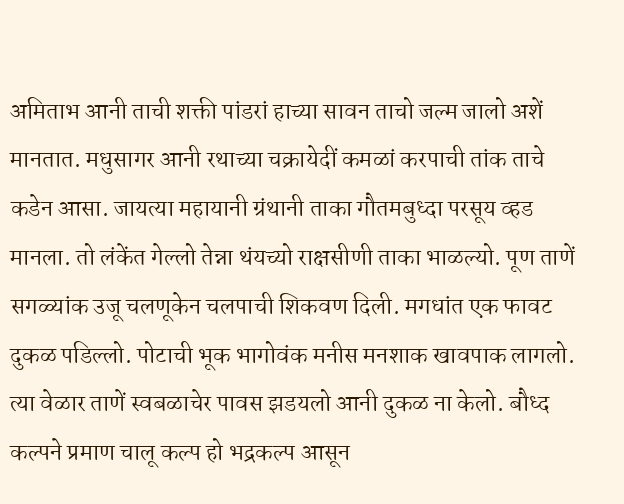अमिताभ आनी ताची शक्ती पांडरां हाच्या सावन ताचो जल्म जालो अशें मानतात. मधुसागर आनी रथाच्या चक्रायेदीं कमळां करपाची तांक ताचे कडेन आसा. जायत्या महायानी ग्रंथानी ताका गौतमबुध्दा परसूय व्हड मानला. तो लंकेंत गेल्लो तेन्ना थंयच्यो राक्षसीणी ताका भाळल्यो. पूण ताणें सगळ्यांक उजू चलणूकेन चलपाची शिकवण दिली. मगधांत एक फावट दुकळ पडिल्लो. पोटाची भूक भागोवंक मनीस मनशाक खावपाक लागलो. त्या वेळार ताणें स्वबळाचेर पावस झडयलो आनी दुकळ ना केलो. बौध्द कल्पने प्रमाण चालू कल्प हो भद्रकल्प आसून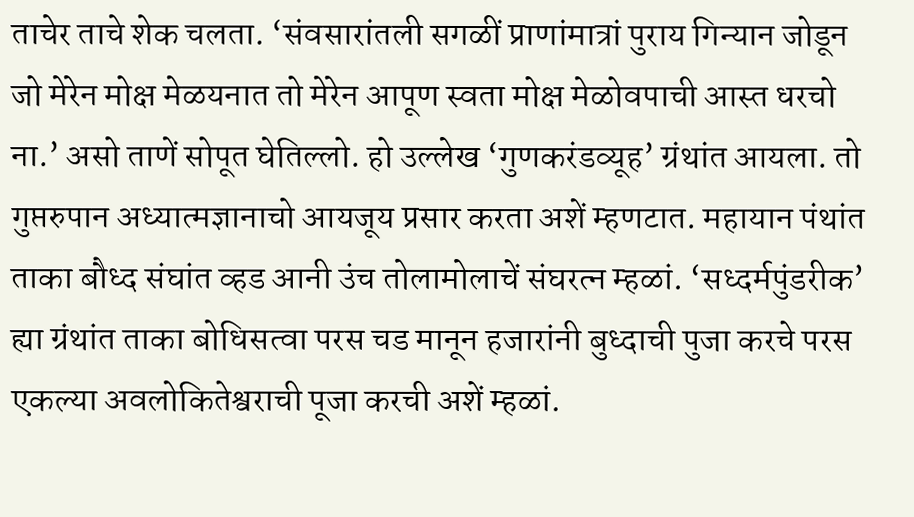ताचेर ताचे शेक चलता. ‘संवसारांतली सगळीं प्राणांमात्रां पुराय गिन्यान जोडून जो मेरेन मोक्ष मेळयनात तो मेरेन आपूण स्वता मोक्ष मेळोवपाची आस्त धरचो ना.’ असो ताणें सोपूत घेतिल्लो. हो उल्लेख ‘गुणकरंडव्यूह’ ग्रंथांत आयला. तो गुप्तरुपान अध्यात्मज्ञानाचो आयजूय प्रसार करता अशें म्हणटात. महायान पंथांत ताका बौध्द संघांत व्हड आनी उंच तोलामोलाचें संघरत्न म्हळां. ‘सध्दर्मपुंडरीक’ ह्या ग्रंथांत ताका बोधिसत्वा परस चड मानून हजारांनी बुध्दाची पुजा करचे परस एकल्या अवलोकितेश्वराची पूजा करची अशें म्हळां.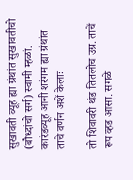सुखावती व्यूह ह्या ग्रंथांत सुखावतीचो (बौध्दांचो सर्ग) स्वामी म्हळां. कारंडव्यूह आनी शरंगम ह्या ग्रंथांत ताचे वर्णन अशें केलाः

तो शिवावरी थंड तितलोच उग्र. ताचें रूप व्हड आसा. सगळे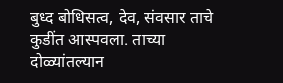बुध्द बोधिसत्व, देव, संवसार ताचे कुडींत आस्पवला. ताच्या दोळ्यांतल्यान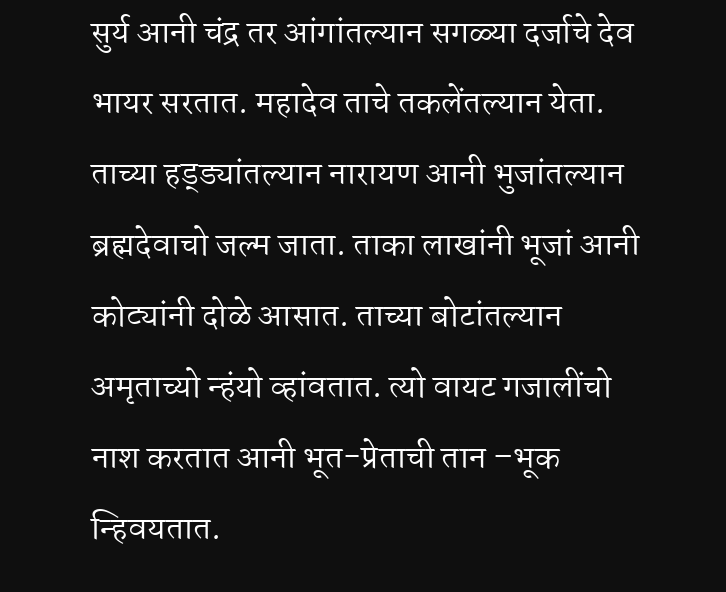सुर्य आनी चंद्र तर आंगांतल्यान सगळ्या दर्जाचे देव भायर सरतात. महादेव ताचे तकलेंतल्यान येता. ताच्या हड्ड्यांतल्यान नारायण आनी भुजांतल्यान ब्रह्मदेवाचो जल्म जाता. ताका लाखांनी भूजां आनी कोट्यांनी दोळे आसात. ताच्या बोटांतल्यान अमृताच्यो न्हंयो व्हांवतात. त्यो वायट गजालींचो नाश करतात आनी भूत-प्रेताची तान –भूक न्हिवयतात.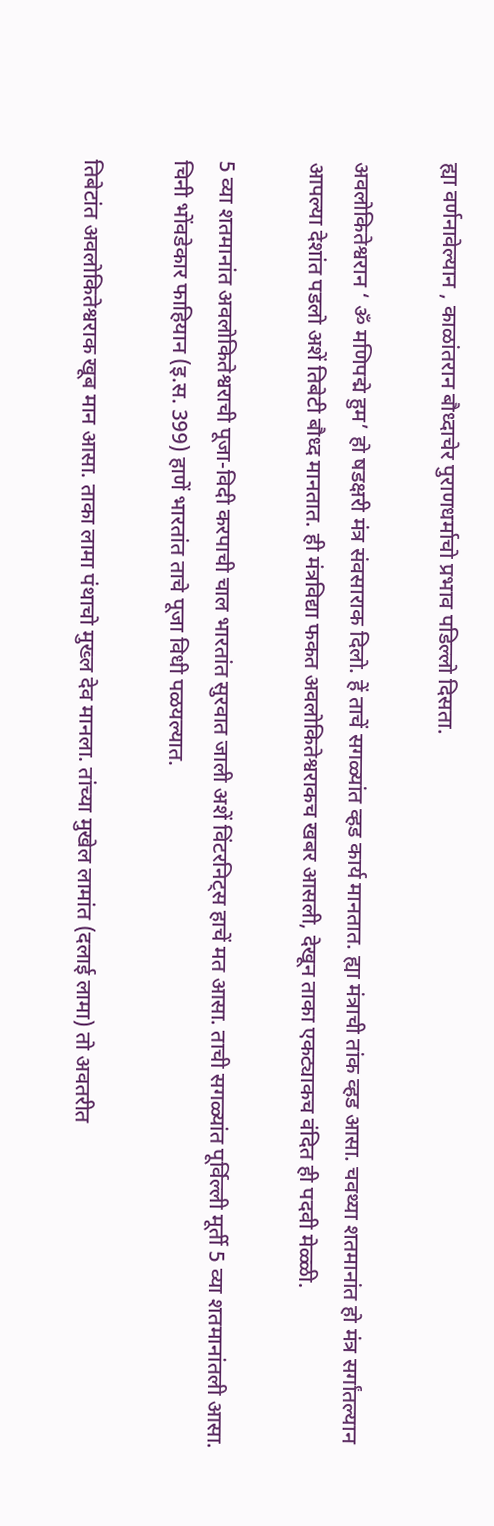ह्या वर्णनावेल्यान , काळांतरान बौध्दाचेर पुराणधर्माचो प्रभाव पडिल्लो दिसता.

अवलोकितेश्वरान ‘ ॐ मणिपद्मे हुम’ हो षडक्षरी मंत्र संवसाराक दिलो. हें ताचें सगळ्यांत व्हड कार्य मानतात. ह्या मंत्राची तांक व्हड आसा. चवथ्या शतमानांत हो मंत्र सर्गांतल्यान आपल्या देशांत पडलो अशें तिबेटी बौध्द मानतात. ही मंत्रविद्या फकत अवलोकितेश्वराकच खबर आसली, देखून ताका एकट्याकच वंदित ही पदवी मेळ्ळी.

5 व्या शतमानांत अवलोकितेश्वराची पूजा-विदी करपाची चाल भारतांत सुरवात जाली अशें विंटरनिट्स हाचें मत आसा. ताची सगळ्यांत पूर्विल्ली मूर्ती 5 व्या शतमानांतली आसा. चिनी भोंवडेकार फाहियान (इ.स. 399) हाणें भारतांत ताचे पूजा विधी पळयल्यात.

तिबेटांत अवलोकितेश्वराक खूब मान आसा. ताका लामा पंथाचो मुख्ल देव मानला. तांच्या मुखेल लामांत (दलाई लामा) तो अवतरीत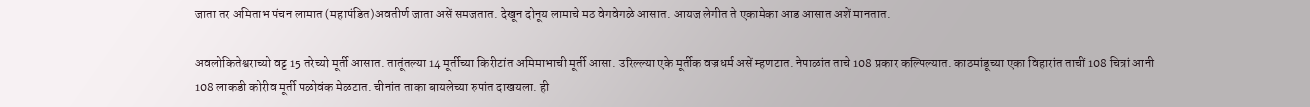जाता तर अमिताभ पंचन लामात (महापंडित)अवतीर्ण जाता असें समजतात. देखून दोनूय लामाचे मठ वेगवेगळे आसात. आयज लेगीत ते एकामेका आड आसात अशें मानतात.

अवलोकितेश्वराच्यो वट्ट 15 तरेच्यो मूर्ती आसात. तातूंतल्या 14 मूर्तीच्या किरीटांत अमिमाभाची मूर्ती आसा. उरिल्ल्या एके मूर्तीक वज्रधर्म असें म्हणटात. नेपाळांत ताचे 108 प्रकार कल्पिल्यात. काठमांडूच्या एका विहारांत ताचीं 108 चित्रां आनी 108 लाकडी कोरीव मूर्ती पळोवंक मेळटात. चीनांत ताका बायलेच्या रुपांत दाखयला. ही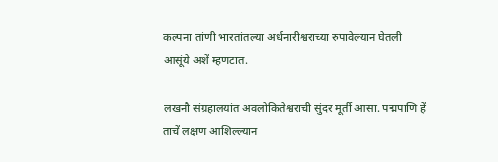कल्पना तांणी भारतांतल्या अर्धनारीश्वराच्या रुपावेल्यान घेतली आसूंये अशें म्हणटात.

लखनौ संग्रहालयांत अवलोकितेश्वराची सुंदर मूर्ती आसा. पद्मपाणि हें ताचें लक्षण आशिल्ल्यान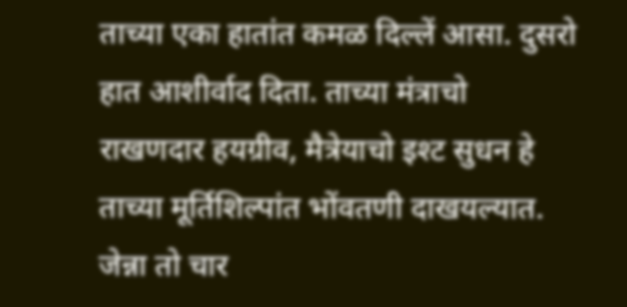ताच्या एका हातांत कमळ दिल्लें आसा. दुसरो हात आशीर्वाद दिता. ताच्या मंत्राचो राखणदार हयग्रीव, मैत्रेयाचो इश्ट सुधन हे ताच्या मूर्तिशिल्पांत भोंवतणी दाखयल्यात. जेन्ना तो चार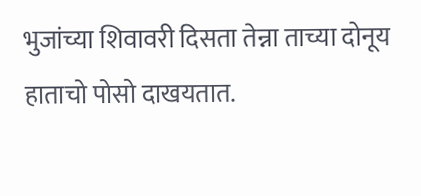भुजांच्या शिवावरी दिसता तेन्ना ताच्या दोनूय हाताचो पोसो दाखयतात.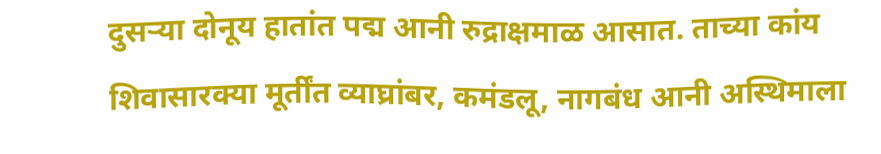दुसऱ्या दोनूय हातांत पद्म आनी रुद्राक्षमाळ आसात. ताच्या कांय शिवासारक्या मूर्तींत व्याघ्रांबर, कमंडलू, नागबंध आनी अस्थिमाला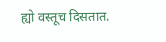ह्यो वस्तूच दिसतात.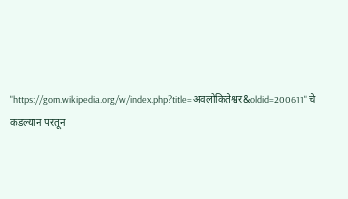"https://gom.wikipedia.org/w/index.php?title=अवलोकितेश्वर&oldid=200611" चे कडल्यान परतून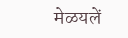मेळयलें